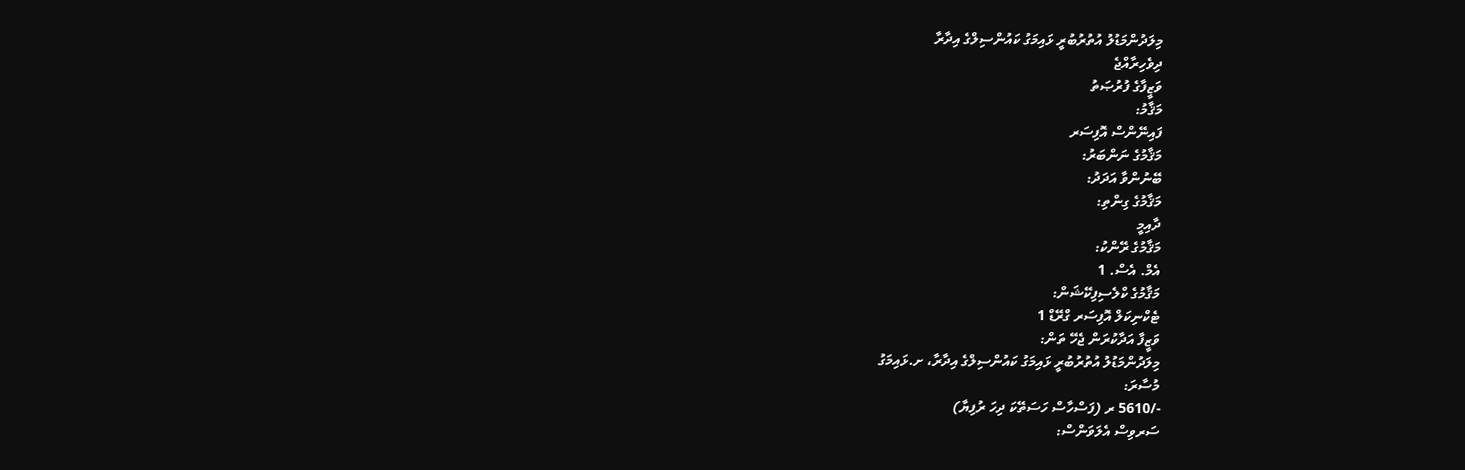މިލަދުންމަޑުލު އުތުރުބުރީ ޅައިމަގު ކައުންސިލްގެ އިދާރާ
ދިވެހިރާއްޖެ
ވަޒީފާގެ ފުރުޞަތު
މަޤާމު:
ފައިނޭންސް އޮފިސަރ
މަޤާމުގެ ނަންބަރު:
ބޭނުންވާ އަދަދު:
މަޤާމުގެ ގިންތި:
ދާއިމީ
މަޤާމުގެ ރޭންކު:
އެމް. އެސް. 1
މަޤާމުގެ ކްލެސިފިކޭޝަން:
ޓެކްނިކަލް އޮފިސަރ ގްރޭޑް 1
ވަޒީފާ އަދާކުރަން ޖެހޭ ތަން:
މިލަދުންމަޑުލު އުތުރުބުރީ ޅައިމަގު ކައުންސިލްގެ އިދާރާ، ށ.ޅައިމަގު
މުސާރަ:
-/5610 ރ (ފަސްހާސް ހަސަތޭކަ ދިހަ ރުފިޔާ)
ސަރވިސް އެލަވަންސް: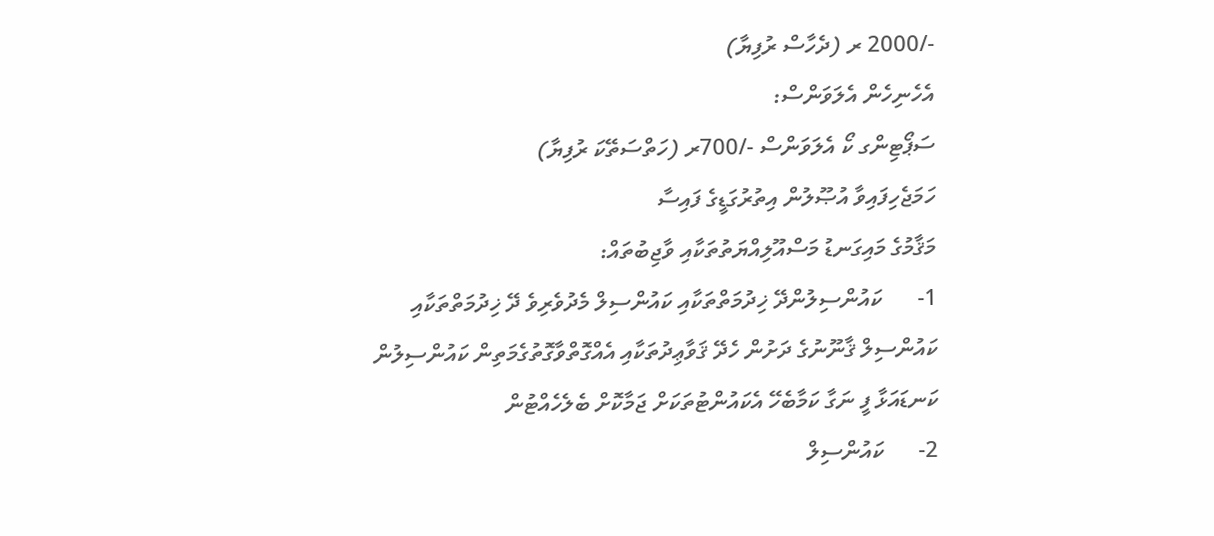-/2000 ރ (ދެހާސް ރުފިޔާ)
އެހެނިހެން އެލަވަންސް:
ސަޕޯޓިންގ ކޯ އެލަވަންސް -/700ރ (ހަތްސަތޭކަ ރުފިޔާ)
ހަމަޖެހިފައިވާ އުޞޫލުން އިތުރުގަޑީގެ ފައިސާ
މަޤާމުގެ މައިގަނޑު މަސްއޫލިއްޔަތުތަކާއި ވާޖިބުތައް:
1-      ކައުންސިލުންދޭ ޚިދުމަތްތަކާއި ކައުންސިލް މެދުވެރިވެ ދޭ ޚިދުމަތްތަކާއި ކައުންސިލް ޤާނޫނުގެ ދަށުން ހެދޭ ޤަވާޢިދުތަކާއި އެއްގޮތްވާގޮތުގެމަތިން ކައުންސިލުން ކަނޑައަޅާ ފީ ނަގާ ކަމާބެހޭ އެކައުންޓުތަކަށް ޖަމާކޮށް ބެލެހެއްޓުން
2-      ކައުންސިލް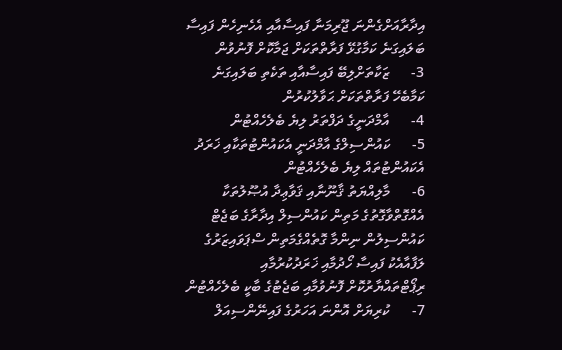އިދާރާއަށްގެންނަ ޖޫރިމަނާ ފައިސާއާއި އެހެނިހެން ފައިސާ ބަލައިގަނެ ކަމާގުޅޭ ފަރާތްތަކަށް ޖަމާކޮށް ފޮނުވުން
3-      ޒަކާތަށްލިބޭ ފައިސާއާއި ތަކެތި ބަލައިގަނެ ކަމާބެހޭ ފަރާތްތަކަށް ޙަވާލުކުރުން
4-      އާމްދަނީގެ ދަފްތަރު ލިޔެ ބެލެހެއްޓުން
5-      ކައުންސިލްގެ އާމްދަނީ އެކައުންޓުތަކާއި ޚަރަދު އެކައުންޓުތައް ލިޔެ ބެލެހެއްޓުން
6-      މާލިއްޔަތު ޤާނޫނާއި ޤަވާޢިދާ އުޞޫލުތަކާ އެއްގޮތްވާގޮތުގެ މަތިން ކައުންސިލް އިދާރާގެ ބަޖެޓް ކައުންސިލުން ނިންމާ ގޮތެއްގެމަތިން ސްޕަވައިޒަރުގެ ލަފާއާއެކު ފައިސާ ހޯދުމާއި ޚަރަދުކުރުމާއި ރިޕޯޓްތައްޔާރުކޮށް ފޮނުވުމާއި ބަޖެޓުގެ ބާކީ ބެލެހެއްޓުން
7-      ކުރިޔަށް އޮންނަ އަހަރުގެ ފައިނޭންސިއަލް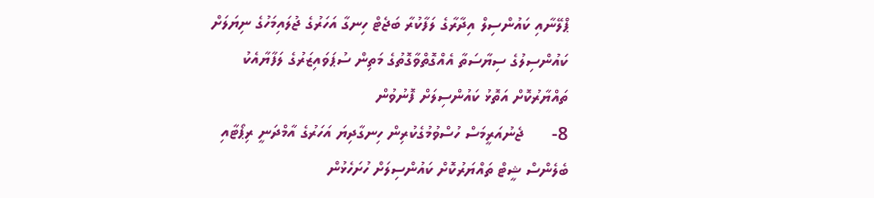ޕްލޭނާއި ކައުންސިލް އިދާރާގެ ލަފާކުރާ ބަޖެޓް ހިނގާ އަހަރުގެ ޖުލައިމަހުގެ ނިޔަލަށް ކައުންސިލުގެ ސިޔާސަތާ އެއްގޮތްވާގޮތުގެ މަތިން ސުޕަވައިޒަރުގެ ލަފާޔާއެކު ތައްޔާރުކޮށް އަތޮޅު ކައުންސިލަށް ފޮނުވުން
8-      ޖެނުއަރީމަސް ހުސްވުމުގެކުރިން ހިނގާދިޔަ އަހަރުގެ އާމްދަނީ ރިޕޯޓާއި ބެލެންސް ޝީޓް ތައްޔަރުކޮށް ކައުންސިލަށް ހުށަހެޅުން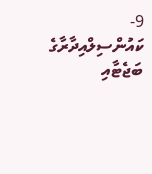9-      ކައުންސިލްއިދާރާގެ ބަޖެޓާއި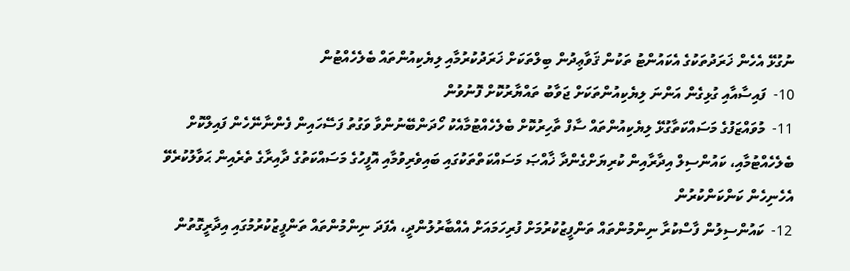ނުގުޅޭ އެހެން ޚަރަދުތަކުގެ އެކައުންޓު ތަކުން ޤަވާޢިދުން ބިލްތަކަށް ޚަރަދުކުރުމާއި ލިޔެކިއުންތައް ބެލެހެއްޓުން
10-  ފައިސާއާއި ގުޅިގެން އަންނަ ލިޔެކިއުންތަކަށް ޖަވާބު ތައްޔާރުކޮށް ފޮނުވުން
11-  މުވައްޒަފުގެ މަސައްކަތާގުޅޭ ލިޔެކިއުންތައް ސާފް ތާހިރުކޮށް ބެލެހެއްޓުމާއެކު ހޯދަންބޭނުންވާ ވަގުތު ފަސޭހައިން ފެންނާނޭހެން ފައިލްކޮށް ބެލެހެއްޓުމާއި، ކައުންސިލް އިދާރާއިން ކުރިޔަށްގެންދާ ޚާއްޞަ މަސައްކަތްތަކުގައި ބައިވެރިވުމާއި އޮފީހުގެ މަސައްކަތުގެ ދާއިރާގެ ތެރެއިން ޙަވާލުކުރެވޭ އެހެނިހެން ކަންކަންކުރުން
12-  ކައުންސިލުން ފާސްކުރާ ނިންމުންތައް ތަންފީޒުކުރުމަށް ފުރިހަމައަށް އެއްބާރުލުންދީ، އެފަދަ ނިންމުންތައް ތަންފީޒުކުރުމުގައި އިދާރީގޮތުން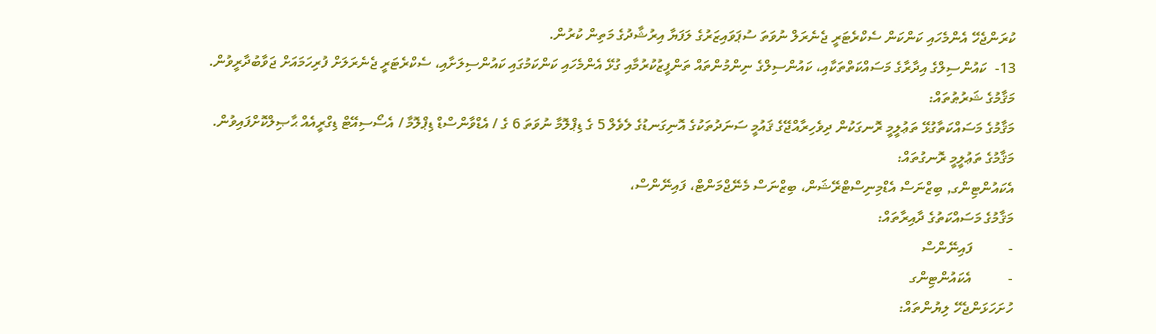ކުރަންޖެހޭ އެންމެހައި ކަންކަން ސެކްރެޓަރީ ޖެނެރަލް ނުވަތަ ސުޕަވައިޒަރުގެ ލަފަޔާ އިރުޝާދުގެ މަތިން ކުރުން.
13-  ކައުންސިލްގެ އިދާރާގެ މަސައްކަތްތަކާއި، ކައުންސިލްގެ ނިންމުންތައް ތަންފީޒުކުރުމާއި ގުޅޭ އެންމެހައި ކަންކަމުގައި ކައުންސިލަށާއި، ސެކްރެޓަރީ ޖެނެރަލަށް ފުރިހަމައަށް ޖަވާބުދާރީވުން.
މަޤާމުގެ ޝަރުޠުތައް:
މަޤާމުގެ މަސައްކަތާގުޅޭ ތަޢުލީމީ ރޮނގަކުން ދިވެހިރާއްޖޭގެ ޤައުމީ ސަނަދުތަކުގެ އޮނިގަނޑުގެ ލެވެލް 5 ގެ ޑިޕްލޮމާ ނުވަތަ 6 ގެ / އެޑްވާންސްޑް ޑިޕްލޮމާ / އެސޯސިއޭޓް ޑިގްރީއެއް ޙާޞިލްކޮށްފައިވުން.
މަޤާމުގެ ތަޢުލީމީ ރޮނގުތައް:
އެކައުންޓިންގ, ބިޒްނަސް އެޑްމިނިސްޓްރޭޝަން، ބިޒްނަސް މެނޭޖްމަންޓް، ފައިނޭންސް،
މަޤާމުގެ މަސައްކަތުގެ ދާއިރާތައް:
-          ފައިނޭންސް
-          އެކައުންޓިންގ
ހުށަހަޅަންޖެހޭ ލިޔުންތައް: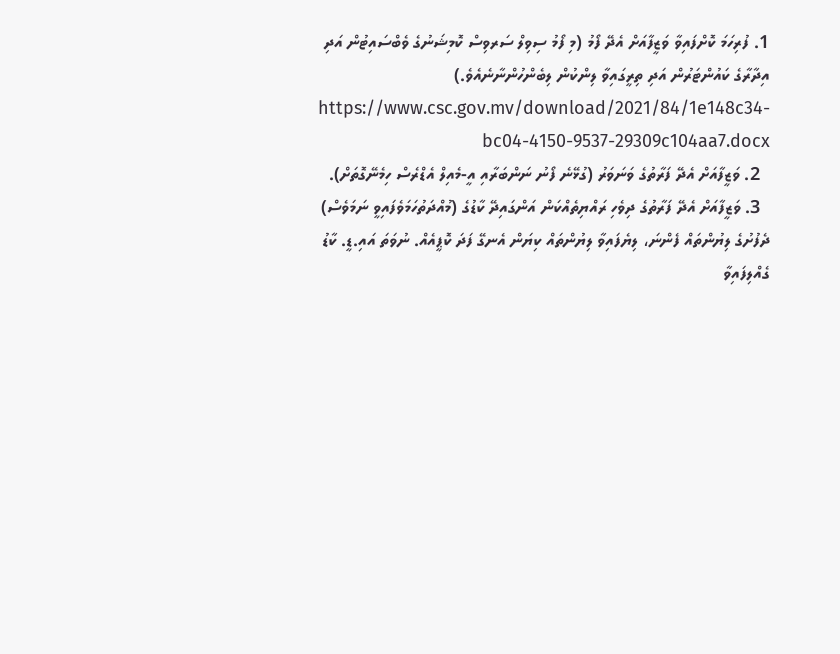1. ފުރިހަމަ ކޮށްފައިވާ ވަޒީފާއަށް އެދޭ ފޯމު (މި ފޯމު ސިވިލް ސަރވިސް ކޮމިޝަނުގެ ވެބްސައިޓުން އަދި އިދާރާގެ ކައުންޓަރުން އަދި ތިރީގައިވާ ލިންކުން ލިބެންހުންނާނެއެވެ.) https://www.csc.gov.mv/download/2021/84/1e148c34-bc04-4150-9537-29309c104aa7.docx
  2. ވަޒީފާއަށް އެދޭ ފަރާތުގެ ވަނަވަރު (ގުޅޭނެ ފޯނު ނަންބަރާއި އީ-މެއިލް އެޑްރެސް ހިމެނޭގޮތަށް).
  3. ވަޒީފާއަށް އެދޭ ފަރާތުގެ ދިވެހި ރައްޔިތެއްކަން އަންގައިދޭ ކާޑުގެ (މުއްދަތުހަމަވެފައިވީ ނަމަވެސް) ދެފުށުގެ ލިޔުންތައް ފެންނަ، ލިޔެފައިވާ ލިޔުންތައް ކިޔަން އެނގޭ ފަދަ ކޮޕީއެއް. ނުވަތަ އައި.ޑީ. ކާޑު ގެއްލިފައިވާ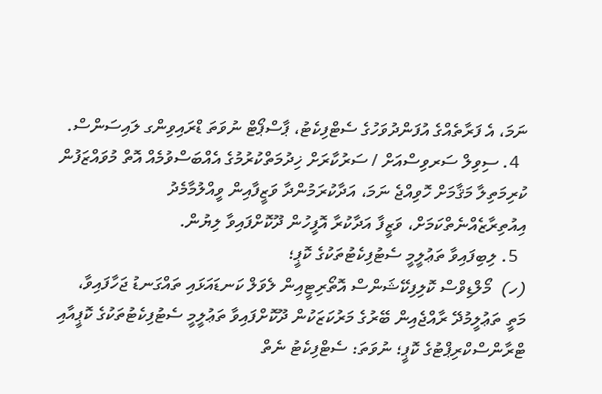ނަމަ، އެ ފަރާތެއްގެ އުފަންދުވަހުގެ ސެޓްފިކެޓު، ޕާސްޕޯޓް ނުވަތަ ޑްރައިވިންގ ލައިސަންސް.
  4. ސިވިލް ސަރވިސްއަށް / ސަރުކާރަށް ޚިދުމަތްކުރުމުގެ އެއްބަސްވުމެއް އޮތް މުވައްޒަފުން ކުރިމަތިލާ މަޤާމަށް ހޮވިއްޖެ ނަމަ، އަދާކުރަމުންދާ ވަޒީފާއިން ވީއްލުމާމެދު އިއުތިރާޒެއްނެތްކަމަށް، ވަޒީފާ އަދާކުރާ އޮފީހުން ދޫކޮށްފައިވާ ލިޔުން.
  5. ލިބިފައިވާ ތަޢުލީމީ ސެޓުފިކެޓުތަކުގެ ކޮޕީ؛
(ހ)  މޯލްޑިވްސް ކޮލިފިކޭޝަންސް އޮތޯރިޓީއިން ލެވަލް ކަނޑައަޅައި ތައްގަނޑު ޖަހާފައިވާ، މަތީ ތަޢުލީމުދޭ ރާއްޖެއިން ބޭރުގެ މަރުކަޒަކުން ދޫކޮށްފައިވާ ތަޢުލީމީ ސެޓުފިކެޓުތަކުގެ ކޮޕީއާއި ޓްރާންސްކްރިޕްޓުގެ ކޮޕީ؛ ނުވަތަ: ސެޓްފިކެޓު ނެތް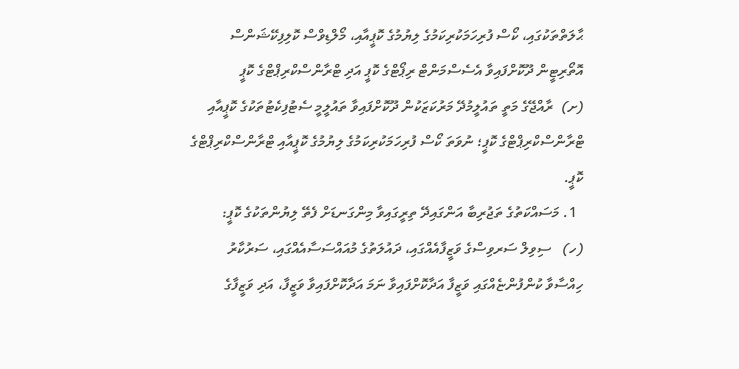ޙާލަތްތަކުގައި، ކޯސް ފުރިހަމަކުރިކަމުގެ ލިޔުމުގެ ކޮޕީއާއި، މޯލްޑިވްސް ކޮލިފިކޭޝަންސް އޮތޯރިޓީން ދޫކޮށްފައިވާ އެސެސްމަންޓް ރިޕޯޓްގެ ކޮޕީ އަދި ޓްރާންސްކްރިޕްޓްގެ ކޮޕީ
(ށ)  ރާއްޖޭގެ މަތީ ތައުލީމުދޭ މަރުކަޒަކުން ދޫކޮށްފައިވާ ތައުލީމީ ސެޓުފިކެޓުތަކުގެ ކޮޕީއާއި ޓްރާންސްކްރިޕްޓްގެ ކޮޕީ؛ ނުވަތަ ކޯސް ފުރިހަމަކުރިކަމުގެ ލިޔުމުގެ ކޮޕީއާއި ޓްރާންސްކްރިޕްޓްގެ ކޮޕީ.
  1. މަސައްކަތުގެ ތަޖުރިބާ އަންގައިދޭ ތިރީގައިވާ މިންގަނޑަށް ފެތޭ ލިޔުންތަކުގެ ކޮޕީ:
(ހ)   ސިވިލް ސަރވިސްގެ ވަޒީފާއެއްގައި، ދައުލަތުގެ މުއައްސަސާއެއްގައި، ސަރުކާރު ހިއްސާވާ ކުންފުންޏެއްގައި ވަޒީފާ އަދާކޮށްފައިވާ ނަމަ އަދާކޮށްފައިވާ ވަޒީފާ، އަދި ވަޒީފާގެ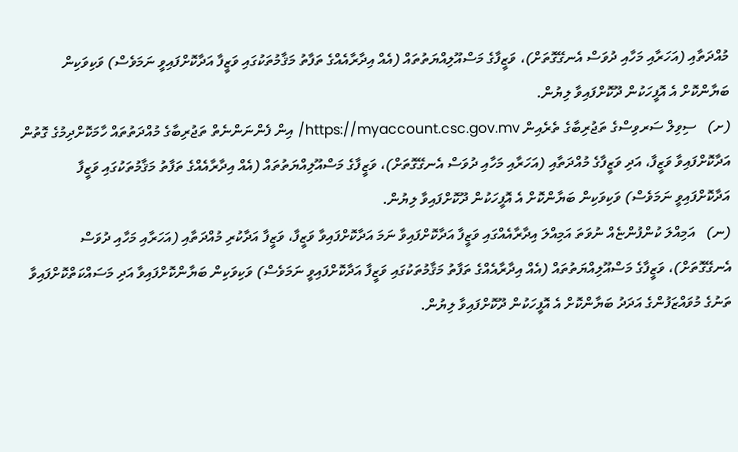މުއްދަތާއި (އަހަރާއި މަހާއި ދުވަސް އެނގޭގޮތަށް)، ވަޒީފާގެ މަސްއޫލިއްޔަތުތައް (އެއް އިދާރާއެއްގެ ތަފާތު މަޤާމުތަކުގައި ވަޒީފާ އަދާކޮށްފައިވީ ނަމަވެސް) ވަކިވަކިން ބަޔާންކޮށް އެ އޮފީހަކުން ދޫކޮށްފައިވާ ލިޔުން.
(ށ)   ސިވިލް ސަރވިސްގެ ތަޖުރިބާގެ ތެރެއިން https://myaccount.csc.gov.mv/ އިން ފެންނަންނެތް ތަޖުރިބާގެ މުއްދަތުތައް ހާމަކޮށްދިމުގެ ގޮތުން އަދާކޮށްފައިވާ ވަޒީފާ، އަދި ވަޒީފާގެ މުއްދަތާއި (އަހަރާއި މަހާއި ދުވަސް އެނގޭގޮތަށް)، ވަޒީފާގެ މަސްއޫލިއްޔަތުތައް (އެއް އިދާރާއެއްގެ ތަފާތު މަޤާމުތަކުގައި ވަޒީފާ އަދާކޮށްފައިވީ ނަމަވެސް) ވަކިވަކިން ބަޔާންކޮށް އެ އޮފީހަކުން ދޫކޮށްފައިވާ ލިޔުން.
(ނ)   އަމިއްލަ ކުންފުންޏެއް ނުވަތަ އަމިއްލަ އިދާރާއެއްގައި ވަޒީފާ އަދާކޮށްފައިވާ ނަމަ އަދާކޮށްފައިވާ ވަޒީފާ، ވަޒީފާ އަދާކުރި މުއްދަތާއި (އަހަރާއި މަހާއި ދުވަސް އެނގޭގޮތަށް)، ވަޒީފާގެ މަސްއޫލިއްޔަތުތައް (އެއް އިދާރާއެއްގެ ތަފާތު މަޤާމުތަކުގައި ވަޒީފާ އަދާކޮށްފައިވީ ނަމަވެސް) ވަކިވަކިން ބަޔާންކޮށްފައިވާ އަދި މަސައްކަތްކޮށްފައިވާ ތަނުގެ މުވައްޒަފުންގެ އަދަދު ބަޔާންކޮށް އެ އޮފީހަކުން ދޫކޮށްފައިވާ ލިޔުން.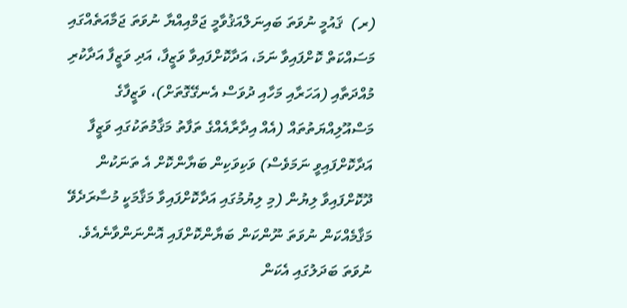(ރ)  ޤައުމީ ނުވަތަ ބައިނަލްއަޤުވާމީ ޖަމްއިއްޔާ ނުވަތަ ޖަމާއަތެއްގައި މަސައްކަތް ކޮށްފައިވާ ނަމަ، އަދާކޮށްފައިވާ ވަޒީފާ، އަދި ވަޒީފާ އަދާކުރި މުއްދަތާއި (އަހަރާއި މަހާއި ދުވަސް އެނގޭގޮތަށް)، ވަޒީފާގެ މަސްއޫލިއްޔަތުތައް (އެއް އިދާރާއެއްގެ ތަފާތު މަޤާމުތަކުގައި ވަޒީފާ އަދާކޮށްފައިވީ ނަމަވެސް) ވަކިވަކިން ބަޔާންކޮށް އެ ތަނަކުން ދޫކޮށްފައިވާ ލިޔުން (މި ލިޔުމުގައި އަދާކޮށްފައިވާ މަޤާމަކީ މުސާރަދެވޭ މަޤާމެއްކަން ނުވަތަ ނޫންކަން ބަޔާންކޮށްފައި އޮންނަންވާނެއެވެ. ނުވަތަ ބަދަލުގައި އެކަން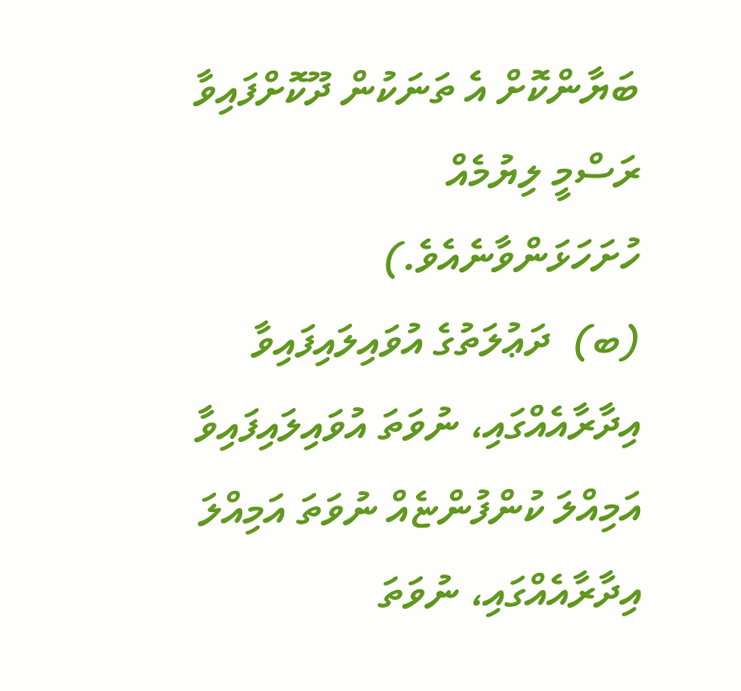ބަޔާންކޮށް އެ ތަނަކުން ދޫކޮށްފައިވާ ރަސްމީ ލިޔުމެއް ހުށަހަޅަންވާނެއެވެ.)
(ބ)  ދަޢުލަތުގެ އުވައިލައިފައިވާ އިދާރާއެއްގައި، ނުވަތަ އުވައިލައިފައިވާ އަމިއްލަ ކުންފުންޏެއް ނުވަތަ އަމިއްލަ އިދާރާއެއްގައި، ނުވަތަ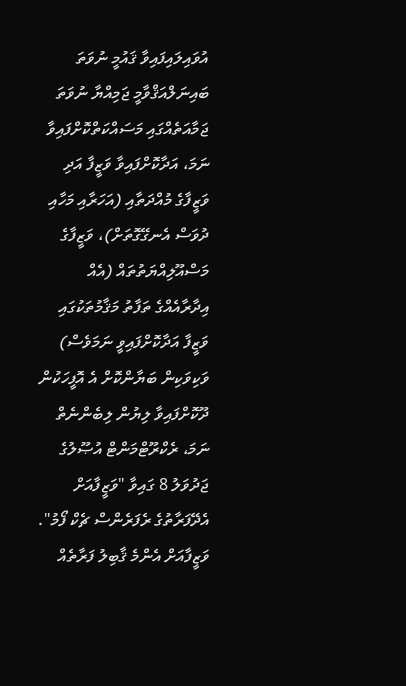އުވައިލައިފައިވާ ޤައުމީ ނުވަތަ ބައިނަލްއަޤްވާމީ ޖަމިއްޔާ ނުވަތަ ޖަމާއަތެއްގައި މަސައްކަތްކޮށްފައިވާ ނަމަ، އަދާކޮށްފައިވާ ވަޒީފާ އަދި ވަޒީފާގެ މުއްދަތާއި (އަހަރާއި މަހާއި ދުވަސް އެނގޭގޮތަށް)، ވަޒީފާގެ މަސްއޫލިއްޔަތުތައް (އެއް އިދާރާއެއްގެ ތަފާތު މަޤާމުތަކުގައި ވަޒީފާ އަދާކޮށްފައިވީ ނަމަވެސް) ވަކިވަކިން ބަޔާންކޮށް އެ އޮފީހަކުން ދޫކޮށްފައިވާ ލިޔުން ލިބެންނެތް ނަމަ، ރެކްރޫޓްމަންޓް އުޞޫލުގެ ޖަދުވަލު 8 ގައިވާ "ވަޒީފާއަށް އެދޭފަރާތުގެ ރެފަރެންސް ޗެކް ފޯމު".
ވަޒީފާއަށް އެންމެ ޤާބިލު ފަރާތެއް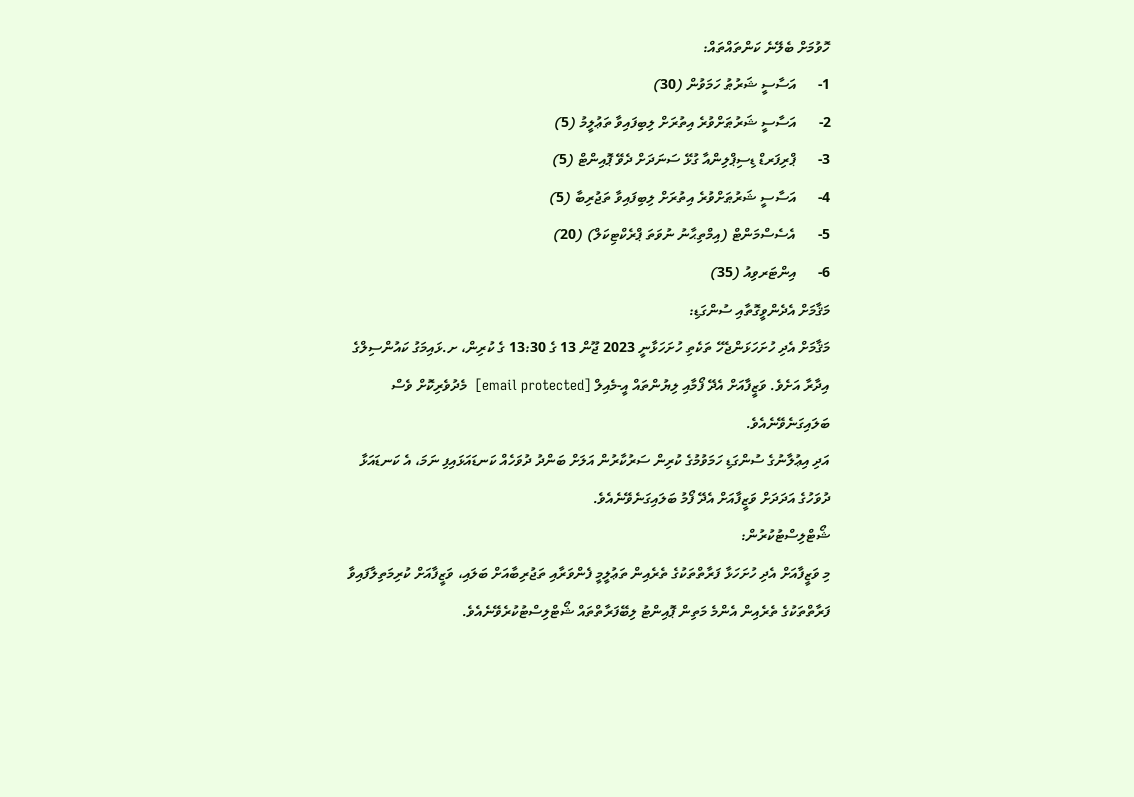ހޮވުމަށް ބެލޭނެ ކަންތައްތައް:
1-      އަސާސީ ޝަރުޠު ހަމަވުން (30)
2-      އަސާސީ ޝަރުޠަށްވުރެ އިތުރަށް ލިބިފައިވާ ތަޢުލީމު (5)
3-      ޕްރިފަރޑް ޑިސިޕްލިންއާ ގުޅޭ ސަނަދަށް ދެވޭ ޕޮއިންޓް (5)
4-      އަސާސީ ޝަރުޠަށްވުރެ އިތުރަށް ލިބިފައިވާ ތަޖުރިބާ (5)
5-      އެސެސްމަންޓް (އިމްތިޙާނު ނުވަތަ ޕްރެކްޓިކަލް) (20)
6-      އިންޓަރވިއު (35)
މަޤާމަށް އެދެންވީގޮތާއި ސުންގަޑި:
މަޤާމަށް އެދި ހުށަހަޅަންޖެހޭ ތަކެތި ހުށަހަޅާނީ 2023 ޖޫން 13 ގެ 13:30 ގެ ކުރިން، ށ.ޅައިމަގު ކައުންސިލްގެ އިދާރާ އަށެވެ. ވަޒީފާއަށް އެދޭ ފޯމާއި ލިޔުންތައް އީ-މެއިލް [email protected]  މެދުވެރިކޮށް ވެސް ބަލައިގަނެވޭނެއެވެ.
އަދި އިޢުލާނުގެ ސުންގަޑި ހަމަވުމުގެ ކުރިން ސަރުކާރުން އަލަށް ބަންދު ދުވަހެއް ކަނޑައަޅައިފި ނަމަ، އެ ކަނޑައަޅާ ދުވަހުގެ އަދަދަށް ވަޒީފާއަށް އެދޭ ފޯމު ބަލައިގަނެވޭނެއެވެ.
ޝޯޓްލިސްޓުކުރުން:
މި ވަޒީފާއަށް އެދި ހުށަހަޅާ ފަރާތްތަކުގެ ތެރެއިން ތަޢުލީމީ ފެންވަރާއި ތަޖުރިބާއަށް ބަލައި، ވަޒީފާއަށް ކުރިމަތިލާފައިވާ ފަރާތްތަކުގެ ތެރެއިން އެންމެ މަތިން ޕޮއިންޓު ލިބޭފަރާތްތައް ޝޯޓްލިސްޓުކުރެވޭނެއެވެ.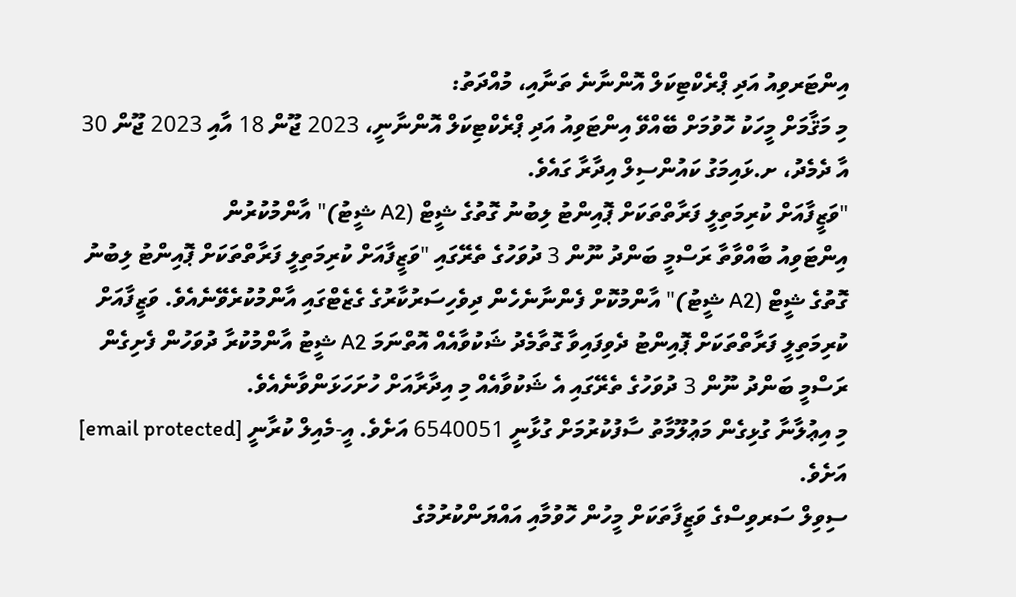އިންޓަރވިއު އަދި ޕްރެކްޓިކަލް އޮންނާނެ ތަނާއި، މުއްދަތު:
މި މަޤާމަށް މީހަކު ހޮވުމަށް ބޭއްވޭ އިންޓަވިއު އަދި ޕްރެކްޓިކަލް އޮންނާނީ، 2023 ޖޫން 18 އާއި 2023 ޖޫން 30 އާ ދެމެދު، ށ.ޅައިމަގު ކައުންސިލް އިދާރާ ގައެވެ.
"ވަޒީފާއަށް ކުރިމަތިލީ ފަރާތްތަކަށް ޕޮއިންޓު ލިބުނު ގޮތުގެ ޝީޓް (A2 ޝީޓު)" އާންމުކުރުން
އިންޓަވިއު ބާއްވާތާ ރަސްމީ ބަންދު ނޫން 3 ދުވަހުގެ ތެރޭގައި "ވަޒީފާއަށް ކުރިމަތިލީ ފަރާތްތަކަށް ޕޮއިންޓު ލިބުނު ގޮތުގެ ޝީޓް (A2 ޝީޓު)" އާންމުކޮށް ފެންނާނެހެން ދިވެހިސަރުކާރުގެ ގެޒެޓްގައި އާންމުކުރެވޭނެއެވެ. ވަޒީފާއަށް ކުރިމަތިލީ ފަރާތްތަކަށް ޕޮއިންޓު ދެވިފައިވާ ގޮތާމެދު ޝަކުވާއެއް އޮތްނަމަ A2 ޝީޓު އާންމުކުރާ ދުވަހުން ފެށިގެން ރަސްމީ ބަންދު ނޫން 3 ދުވަހުގެ ތެރޭގައި އެ ޝަކުވާއެއް މި އިދާރާއަށް ހުށަހަޅަންވާނެއެވެ.
މި އިޢުލާނާ ގުޅިގެން މަޢުލޫމާތު ސާފުކުރުމަށް ގުޅާނީ 6540051 އަށެވެ. އީ-މެއިލް ކުރާނީ [email protected]
އަށެވެ.
ސިވިލް ސަރވިސްގެ ވަޒީފާތަކަށް މީހުން ހޮވުމާއި އައްޔަންކުރުމުގެ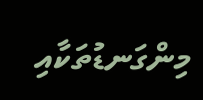މިންގަނޑުތަކާއި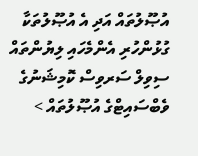އުޞޫލުތައް އަދި އެ އުޞޫލުތަކާ ގުޅުންހުރި އެންމެހައި ލިޔުންތައް ސިވިލް ސަރވިސް ކޮމިޝަނުގެ ވެބްސައިޓްގެ އުޞޫލުތައް >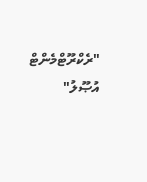"ރެކްރޫޓްމެންޓް އުޞޫލު"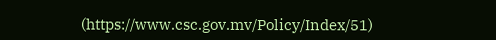(https://www.csc.gov.mv/Policy/Index/51)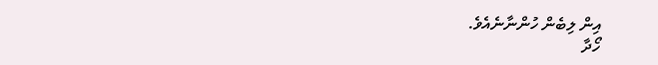އިން ލިބެން ހުންނާނެއެވެ.
ހޯދާ